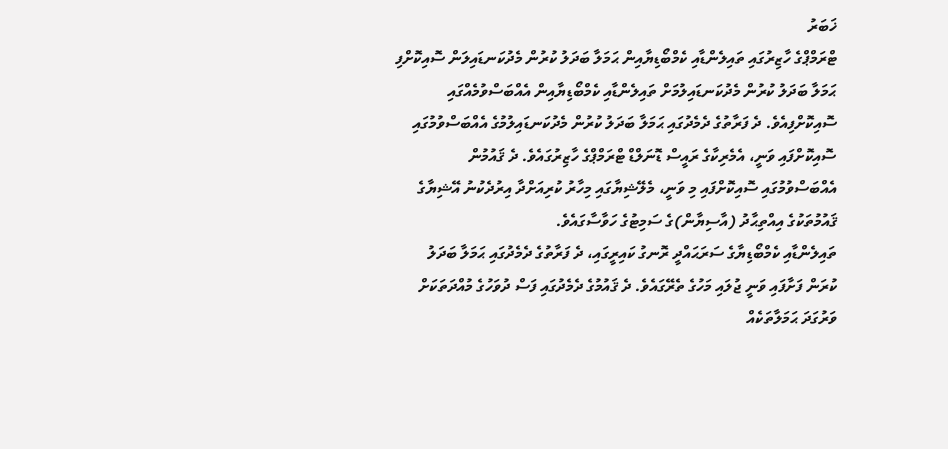ޚަބަރު
ޓްރަމްޕްގެ ހާޒިރުގައި ތައިލެންޑާއި ކެމްބޯޑިޔާއިން ޙަމަލާ ބަދަލު ކުރުން މެދުކަނޑައިލަން ސޮއިކޮށްފި
ޙަމަލާ ބަދަލު ކުރުން މެދުކަނޑައިލުމަށް ތައިލެންޑާއި ކެމްބޯޑިޔާއިން އެއްބަސްވުމެއްގައި ސޮއިކޮށްފިއެވެ. ދެ ފަރާތުގެ ދެމެދުގައި ޙަމަލާ ބަދަލު ކުރުން މެދުކަނޑައިލުމުގެ އެއްބަސްވުމުގައި ސޮއިކޮށްފައި ވަނީ، އެމެރިކާގެ ރައީސް ޑޮނަލްޑް ޓްރަމްޕްގެ ހާޒިރުގައެވެ. ދެ ޤައުމުން އެއްބަސްވުމުގައި ސޮއިކޮށްފައި މި ވަނީ، މެލޭޝިޔާގައި މިހާރު ކުރިއަށްދާ އިރުދެކުނު އޭޝިޔާގެ ޤައުމުތަކުގެ އިއްތިޙާދު (އާސިޔާން)ގެ ސަމިޓުގެ ހަވާސާގައެވެ.
ތައިލެންޑާއި ކެމްބޯޑިޔާގެ ސަރަޙައްދީ ރޮނގު ކައިރީގައި، ދެ ފަރާތުގެ ދެމެދުގައި ޙަމަލާ ބަދަލު ކުރަން ފަށާފައި ވަނީ ޖުލައި މަހުގެ ތެރޭގައެވެ. ދެ ޤައުމުގެ ދެމެދުގައި ފަސް ދުވަހުގެ މުއްދަތަކަށް ވަރުގަދަ ޙަމަލާތަކެއް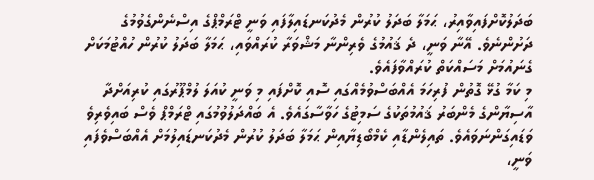ބަދަލުކޮށްފައިވާއިރު، ޙަމަލާ ބަދަލު ކުރުން މެދުކަނޑައިލާފައި ވަނީ ޓްރަމްޕްގެ އިސްނެންގެވުމުގެ ދަށުންނެވެ. އޭނާ ވަނީ، ދެ ޤައުމުގެ ވެރިންނާ މަޝްވަރާ ކުރައްވައި، ޙަމަލާ ބަދަލު ކުރުން ހުއްޓުމަކަށް ގެނައުމަށް މަސައްކަތް ކުރައްވާފައެވެ.
މި ކަމާ ގުޅޭ ގޮތުން ފުރިހަމަ އެއްބަސްވުމެއްގައި ސޮއި ކޮށްފައި މި ވަނީ ކުއަލަ ލުމްޕޫރުގައި ކުރިއަށްދާ އާސިޔާންގެ މެންބަރު ޤައުމުތަކުގެ ސަމިޓުގެ ހަވާސާގައެވެ. އެ ބައްދަލުވުމުގައި ޓްރަމްޕް ވެސް ބައިވެރިވެ ވަޑައިގަންނަވައެވެ. ތައިލެންޑާއި ކެމްބޯޑިޔާއިން ޙަމަލާ ބަދަލު ކުރުން މެދުކަނޑައިލުމަށް އެއްބަސްވެފައި ވަނީ،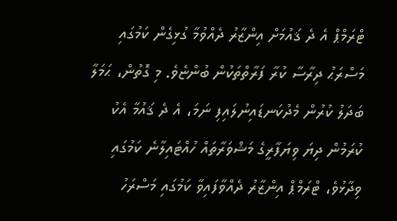ޓްރަމްޕް އެ ދެ ޤައުމަށް އިންޒާރު ދެއްވުމާ ގުޅިގެން ކަމުގައި މަސްރަޙު ދިރާސާ ކުރާ ފަރާތްތަކުން ބުންޏެވެ. މި ގޮތުން، ޙަމަލާ ބަދަލު ކުރުން މެދުކަނޑައިނުލައިފި ނަމަ، އެ ދެ ޤައުމާ އެކު ކުރަމުން ދިޔަ ވިޔަފާރީގެ މަޝްވަރާތައް ހުއްޓައިލާނެ ކަމުގައި ވިދާޅުވެ، ޓްރަމްޕް އިންޒާރު ދެއްވާފައިވާ ކަމުގައި މަސްރަހު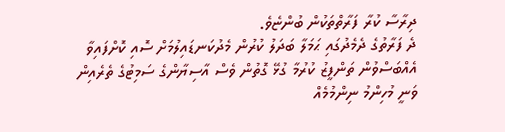ދިރާސާ ކުރާ ފަރާތްތަކުން ބުންޏެވެ.
ދެ ފަރާތުގެ ދެމެދުގައި ޙަމަލާ ބަދަލު ކުރުން މެދުކަނޑައިލުމަށް ސޮއި ކޮށްފައިވާ އެއްބަސްވުން ތަންފީޒު ކުރުމާ ގުޅޭ ގޮތުން ވެސް އާސިޔާންގެ ސަމިޓުގެ ތެރެއިން ވަނީ މުހިންމު ނިންމުމެއް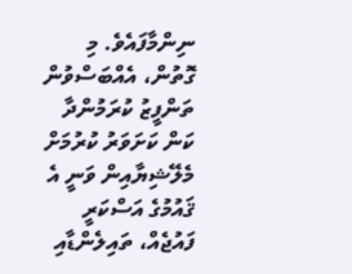ނިންމާފައެވެ. މި ގޮތުން، އެއްބަސްވުން ތަންފީޒު ކުރަމުންދާ ކަން ކަށަވަރު ކުރުމަށް މެލޭޝިޔާއިން ވަނީ އެ ޤައުމުގެ އަސްކަރީ ފައުޖެއް، ތައިލެންޑާއި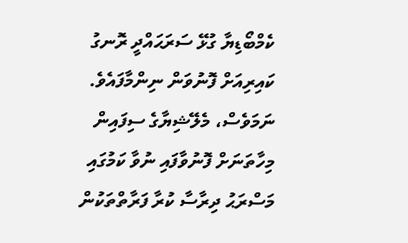ކެމްބޯޑިޔާ ގުޅޭ ސަރަޙައްދީ ރޮނގު ކައިރިއަށް ފޮނުވަން ނިންމާފައެވެ. ނަމަވެސް، މެލޭޝިޔާގެ ސިފައިން މިހާތަނަށް ފޮނުވާފައި ނުވާ ކަމުގައި މަސްރަޙު ދިރާސާ ކުރާ ފަރާތްތަކުން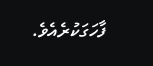ފާހަގަކުރެއެވެ.